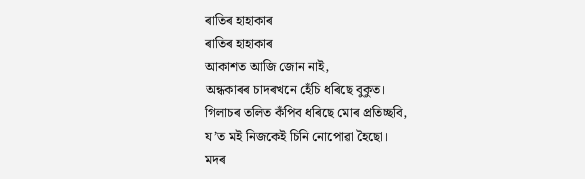ৰাতিৰ হাহাকাৰ
ৰাতিৰ হাহাকাৰ
আকাশত আজি জোন নাই,
অন্ধকাৰৰ চাদৰখনে হেঁচি ধৰিছে বুকুত।
গিলাচৰ তলিত কঁপিব ধৰিছে মোৰ প্ৰতিচ্ছবি,
য’ত মই নিজকেই চিনি নোপোৱা হৈছো।
মদৰ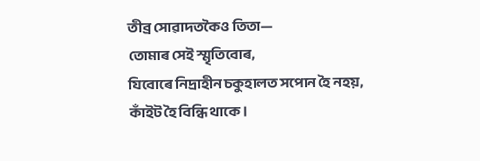তীব্ৰ সোৱাদতকৈও তিতা—
তোমাৰ সেই স্মৃতিবোৰ,
যিবোৰে নিদ্ৰাহীন চকুহালত সপোন হৈ নহয়,
কাঁইট হৈ বিন্ধি থাকে।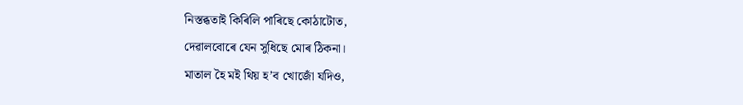নিস্তব্ধতাই কিৰিলি পাৰিছে কোঠাটোত,
দেৱালবোৰে যেন সুধিছে মোৰ ঠিকনা।
মাতাল হৈ মই থিয় হ’ব খোজোঁ যদিও,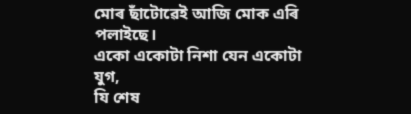মোৰ ছাঁটোৱেই আজি মোক এৰি পলাইছে।
একো একোটা নিশা যেন একোটা যুগ,
যি শেষ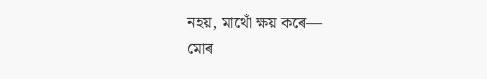নহয়, মাথোঁ ক্ষয় কৰে—
মোৰ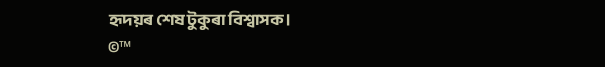হৃদয়ৰ শেষ টুকুৰা বিশ্বাসক।
©™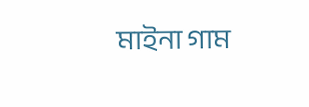মাইনা গাম